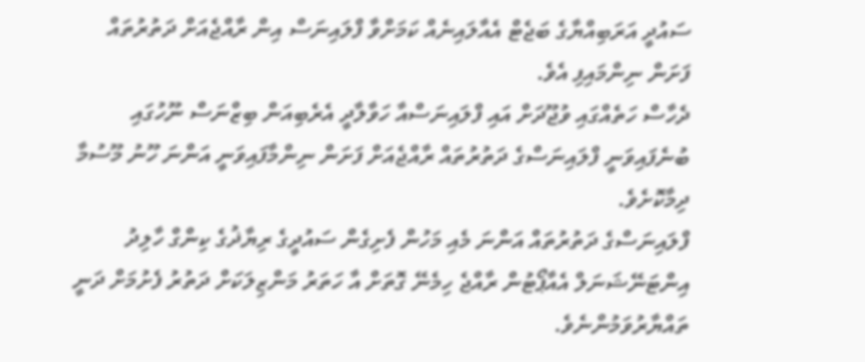ސައުދީ އަރަބިއްޔާގެ ބަޖެޓް އެއާލައިނެއް ކަމަށްވާ ފްލައިނަސް އިން ރާއްޖެއަށް ދަތުރުތައް ފަށަން ނިންމައިފި އެވެ.
ދެހާސް ހަތެއްގައި ވުޖޫދަށް އައި ފްލައިނަސްއާ ހަވާލާދީ އެރެބިއަން ބިޒްނަސް ނޫހުގައި ބުނެފައިވަނީ ފްލައިނަސްގެ ދަތުރުތައް ރާއްޖެއަށް ފަށަން ނިންމާފައިވަނީ އަންނަ ހޫނު މޫސުމާ ދިމާކޮށެވެ.
ފްލައިނަސްގެ ދަތުރުތައް އަންނަ މެއި މަހުން ފެށިގެން ސައުދީގެ ރިޔާޛުގެ ކިންގް ހާލިދު އިންޓަނޭޝަނަލް އެއާޕޯޓުން ރާއްޖެ ހިމެނޭ ގޮތަށް އާ ހަތަރު މަންޒިލަކަށް ދަތުރު ފެށުމަށް ދަނީ ތައްޔާރުވަމުންނެވެ.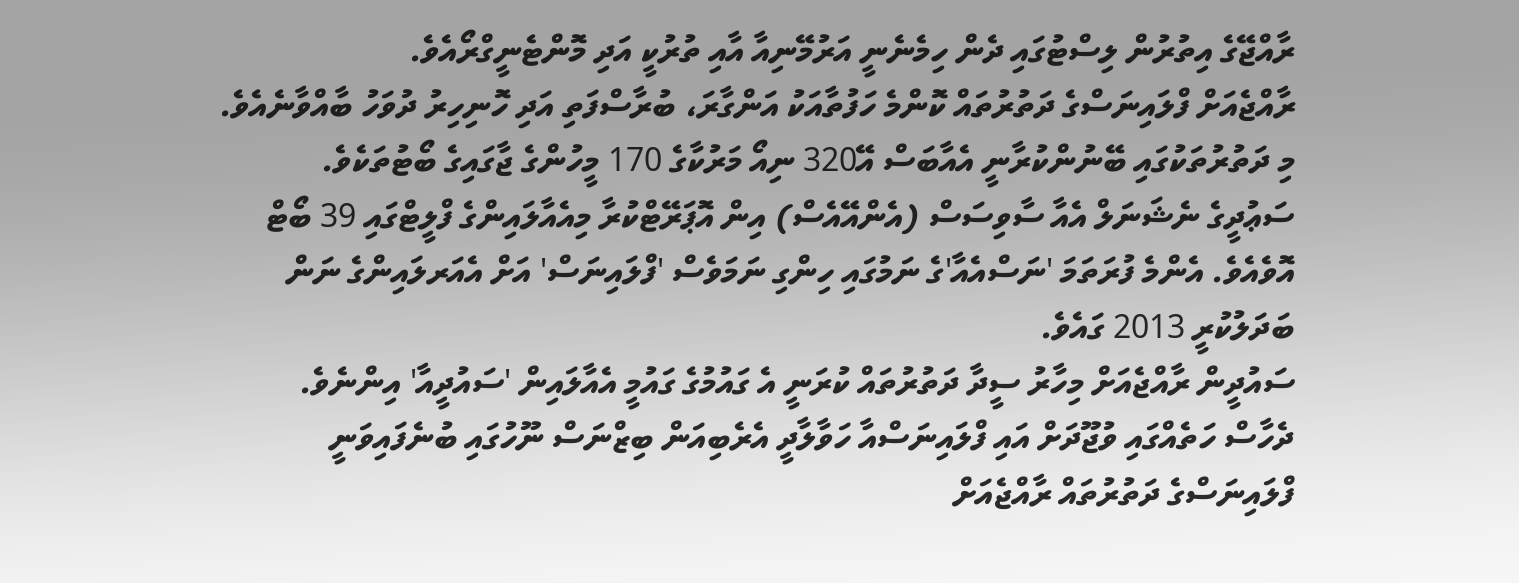ރާއްޖޭގެ އިތުރުން ލިސްޓުގައި ދެން ހިމެނެނީ އަރުމޭނިއާ އާއި ތުރުކީ އަދި މޮންޓެނީގްރޯއެވެ.
ރާއްޖެއަށް ފްލައިނަސްގެ ދަތުރުތައް ކޮންމެ ހަފުތާއަކު އަންގާރަ، ބުރާސްފަތި އަދި ހޮނިހިރު ދުވަހު ބާއްވާނެއެވެ. މި ދަތުރުތަކުގައި ބޭނުންކުރާނީ އެއާބަސް އޭ320 ނިއޯ މަރުކާގެ 170 މީހުންގެ ޖާގައިގެ ބޯޓުތަކެވެ.
ސަޢުދީގެ ނެޝަނަލް އެއާ ސާވިސަސް (އެންއޭއެސް) އިން އޮޕަރޭޓްކުރާ މިއެއާލައިންގެ ފްލީޓްގައި 39 ބޯޓް އޮވެއެވެ. އެންމެ ފުރަތަމަ 'ނަސްއެއާ'ގެ ނަމުގައި ހިންގި ނަމަވެސް 'ފްލައިނަސް' އަށް އެއަރލައިންގެ ނަން ބަދަލުކުރީ 2013 ގައެވެ.
ސައުދީން ރާއްޖެއަށް މިހާރު ސީދާ ދަތުރުތައް ކުރަނީ އެ ގައުމުގެ ގައުމީ އެއާލައިން 'ސައުދީއާ' އިންނެވެ.
ދެހާސް ހަތެއްގައި ވުޖޫދަށް އައި ފްލައިނަސްއާ ހަވާލާދީ އެރެބިއަން ބިޒްނަސް ނޫހުގައި ބުނެފައިވަނީ ފްލައިނަސްގެ ދަތުރުތައް ރާއްޖެއަށް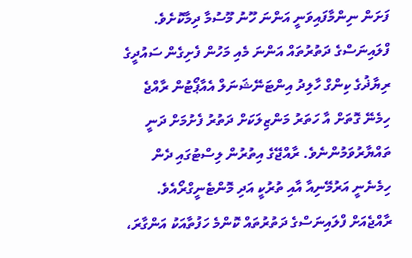ފަށަން ނިންމާފައިވަނީ އަންނަ ހޫނު މޫސުމާ ދިމާކޮށެވެ.
ފްލައިނަސްގެ ދަތުރުތައް އަންނަ މެއި މަހުން ފެށިގެން ސައުދީގެ ރިޔާޛުގެ ކިންގް ހާލިދު އިންޓަނޭޝަނަލް އެއާޕޯޓުން ރާއްޖެ ހިމެނޭ ގޮތަށް އާ ހަތަރު މަންޒިލަކަށް ދަތުރު ފެށުމަށް ދަނީ ތައްޔާރުވަމުންނެވެ. ރާއްޖޭގެ އިތުރުން ލިސްޓުގައި ދެން ހިމެނެނީ އަރުމޭނިއާ އާއި ތުރުކީ އަދި މޮންޓެނީގްރޯއެވެ.
ރާއްޖެއަށް ފްލައިނަސްގެ ދަތުރުތައް ކޮންމެ ހަފުތާއަކު އަންގާރަ،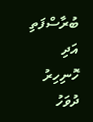ބުރާސްފަތި އަދި ހޮނިހިރު ދުވަހު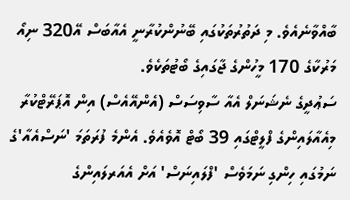ބާއްވާނެއެވެ. މި ދަތުރުތަކުގައި ބޭނުންކުރާނީ އެއާބަސް އޭ320 ނިއޯ މަރުކާގެ 170 މީހުންގެ ޖާގައިގެ ބޯޓުތަކެވެ.
ސަޢުދީގެ ނެޝަނަލް އެއާ ސާވިސަސް (އެންއޭއެސް) އިން އޮޕަރޭޓްކުރާ މިއެއާލައިންގެ ފްލީޓްގައި 39 ބޯޓް އޮވެއެވެ. އެންމެ ފުރަތަމަ 'ނަސްއެއާ'ގެ ނަމުގައި ހިންގި ނަމަވެސް 'ފްލައިނަސް' އަށް އެއަރލައިންގެ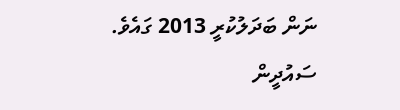ނަން ބަދަލުކުރީ 2013 ގައެވެ.
ސައުދީން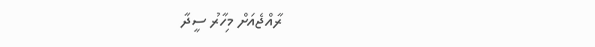ރާއްޖެއަށް މިހާރު ސީދާ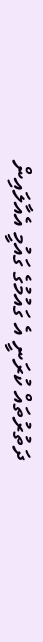ދަތުރުތައް ކުރަނީ އެ ގައުމުގެ ގައުމީ އެއާލައިން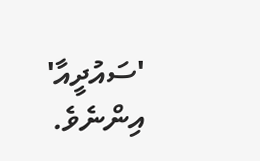'ސައުދީއާ' އިންނެވެ.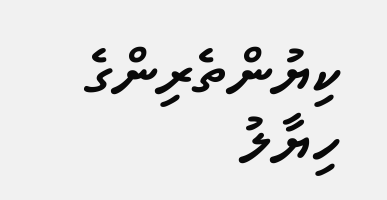ކިޔުންތެރިންގެ ހިޔާލު